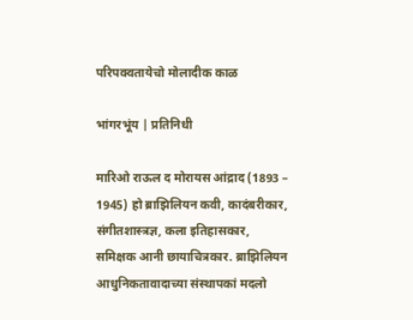परिपक्वतायेचो मोलादीक काळ

भांगरभूंय | प्रतिनिधी

मारिओ राऊल द मोरायस आंद्राद (1893 – 1945) हो ब्राझिलियन कवी, कादंबरीकार, संगीतशास्त्रज्ञ, कला इतिहासकार, समिक्षक आनी छायाचित्रकार. ब्राझिलियन आधुनिकतावादाच्या संस्थापकां मदलो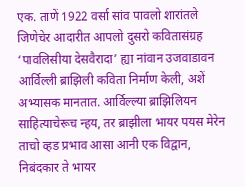एक. ताणें 1922 वर्सा सांव पावलो शारांतले जिणेचेर आदारीत आपलो दुसरो कवितासंग्रह ‘पावलिसीया देसवैरादा’ ह्या नांवान उजवाडावन आर्विल्ली ब्राझिली कविता निर्माण केली, अशें अभ्यासक मानतात. आर्विल्ल्या ब्राझिलियन साहित्याचेरूच न्हय, तर ब्राझीला भायर पयस मेरेन ताचो व्हड प्रभाव आसा आनी एक विद्वान, निबंदकार ते भायर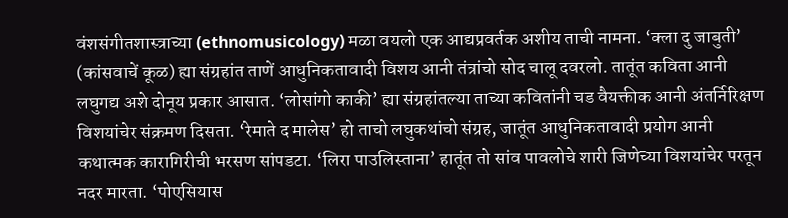वंशसंगीतशास्त्राच्या (ethnomusicology) मळा वयलो एक आद्यप्रवर्तक अशीय ताची नामना. ‘क्ला दु जाबुती’ (कांसवाचें कूळ) ह्या संग्रहांत ताणें आधुनिकतावादी विशय आनी तंत्रांचो सोद चालू दवरलो. तातूंत कविता आनी लघुगद्य अशे दोनूय प्रकार आसात. ‘लोसांगो काकी’ ह्या संग्रहांतल्या ताच्या कवितांनी चड वैयक्तीक आनी अंतर्निरिक्षण विशयांचेर संक्रमण दिसता. ‘रेमाते द मालेस’ हो ताचो लघुकथांचो संग्रह, जातूंत आधुनिकतावादी प्रयोग आनी कथात्मक कारागिरीची भरसण सांपडटा. ‘लिरा पाउलिस्ताना’ हातूंत तो सांव पावलोचे शारी जिणेच्या विशयांचेर परतून नदर मारता. ‘पोएसियास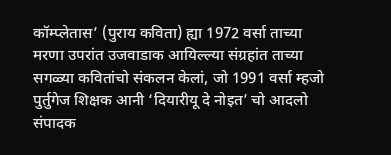कॉम्प्लेतास’ (पुराय कविता) ह्या 1972 वर्सा ताच्या मरणा उपरांत उजवाडाक आयिल्ल्या संग्रहांत ताच्या सगळ्या कवितांचो संकलन केलां, जो 1991 वर्सा म्हजो पुर्तुगेज शिक्षक आनी ‘दियारीयू दे नोइत’ चो आदलो संपादक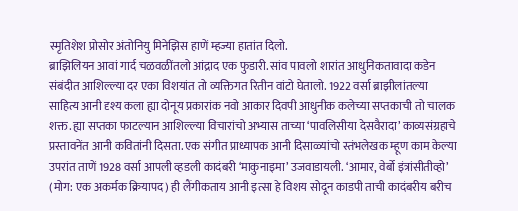स्मृतिशेश प्रोसोर अंतोनियु मिनेझिस हाणें म्हज्या हातांत दिलो.
ब्राझिलियन आवां गार्द चळवळींतलो आंद्राद एक फुडारी. सांव पावलो शारांत आधुनिकतावादा कडेन संबंदीत आशिल्ल्या दर एका विशयांत तो व्यक्तिगत रितीन वांटो घेतालो. 1922 वर्सा ब्राझीलांतल्या साहित्य आनी दृश्य कला ह्या दोनूय प्रकारांक नवो आकार दिवपी आधुनीक कलेच्या सप्तकाची तो चालक शक्त. ह्या सप्तका फाटल्यान आशिल्ल्या विचारांचो अभ्यास ताच्या ‘पावलिसीया देसवैरादा’ काव्यसंग्रहाचे प्रस्तावनेंत आनी कवितांनी दिसता. एक संगीत प्राध्यापक आनी दिसाळ्यांचो स्तंभलेखक म्हूण काम केल्या उपरांत ताणें 1928 वर्सा आपली व्हडली कादंबरी ‘माकुनाइमा’ उजवाडायली. ‘आमार, वेर्बो इंत्रांसीतीव्हो’ (मोग: एक अकर्मक क्रियापद) ही लैंगीकताय आनी इत्सा हे विशय सोदून काडपी ताची कादंबरीय बरीच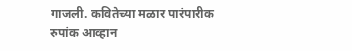गाजली. कवितेच्या मळार पारंपारीक रुपांक आव्हान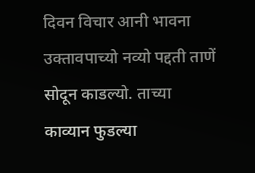दिवन विचार आनी भावना उक्तावपाच्यो नव्यो पद्दती ताणें सोदून काडल्यो. ताच्या काव्यान फुडल्या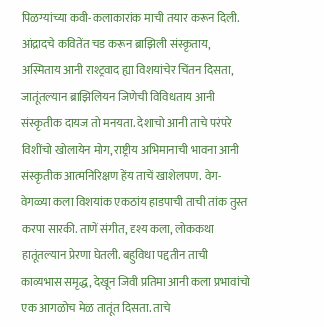पिळग्यांच्या कवी-कलाकारांक माची तयार करून दिली. आंद्रादचे कवितेंत चड करून ब्राझिली संस्कृताय, अस्मिताय आनी राश्ट्रवाद ह्या विशयांचेर चिंतन दिसता, जातूंतल्यान ब्राझिलियन जिणेची विविधताय आनी संस्कृतीक दायज तो मनयता. देशाचो आनी ताचे परंपरे विशींचो खोलायेन मोग, राष्ट्रीय अभिमानाची भावना आनी संस्कृतीक आत्मनिरिक्षण हेंय ताचें खाशेलपण. वेग-वेगळ्या कला विशयांक एकठांय हाडपाची ताची तांक तुस्त करपा सारकी. ताणें संगीत, दृश्य कला, लोककथा हातूंतल्यान प्रेरणा घेतली. बहुविधा पद्दतीन ताची काव्यभास समृद्ध, देखून जिवी प्रतिमा आनी कला प्रभावांचो एक आगळोच मेळ तातूंत दिसता. ताचे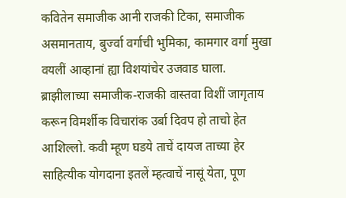कवितेन समाजीक आनी राजकी टिका, समाजीक असमानताय, बुर्ज्वा वर्गाची भुमिका, कामगार वर्गा मुखा वयलीं आव्हानां ह्या विशयांचेर उजवाड घाला. ब्राझीलाच्या समाजीक-राजकी वास्तवा विशीं जागृताय करून विमर्शीक विचारांक उर्बा दिवप हो ताचो हेत आशिल्लो. कवी म्हूण घडये ताचें दायज ताच्या हेर साहित्यीक योगदाना इतलें म्हत्वाचें नासूं येता, पूण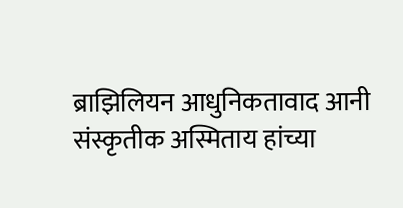ब्राझिलियन आधुनिकतावाद आनी संस्कृतीक अस्मिताय हांच्या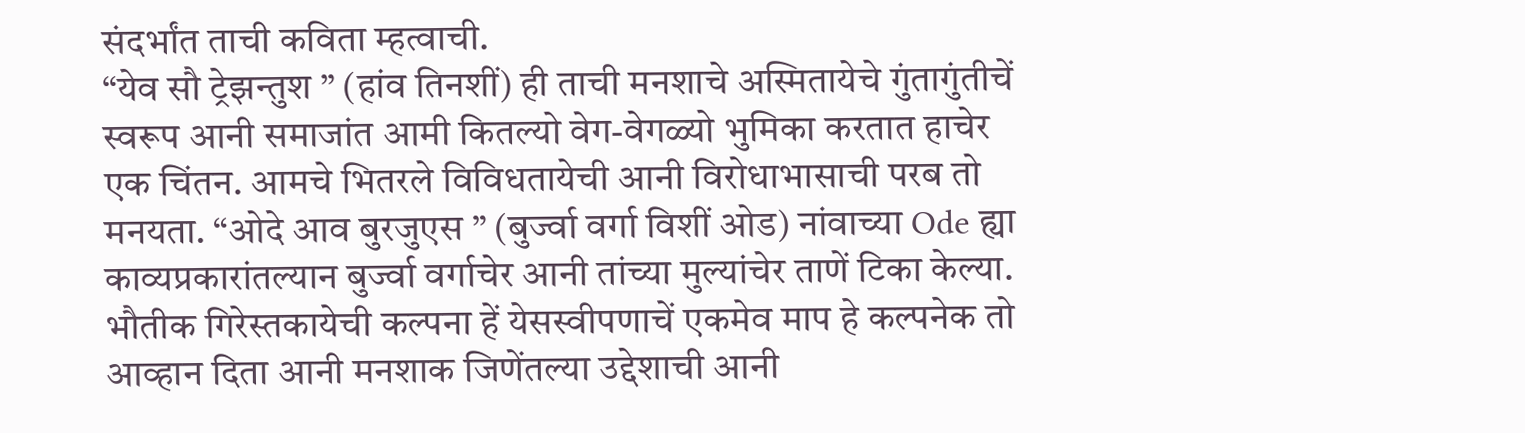संदर्भांत ताची कविता म्हत्वाची.
“येव सौ ट्रेझन्तुश ” (हांव तिनशीं) ही ताची मनशाचे अस्मितायेचे गुंतागुंतीचें स्वरूप आनी समाजांत आमी कितल्यो वेग-वेगळ्यो भुमिका करतात हाचेर एक चिंतन. आमचे भितरले विविधतायेची आनी विरोधाभासाची परब तो मनयता. “ओदे आव बुरजुएस ” (बुर्ज्वा वर्गा विशीं ओड) नांवाच्या Ode ह्या काव्यप्रकारांतल्यान बुर्ज्वा वर्गाचेर आनी तांच्या मुल्यांचेर ताणें टिका केल्या. भौतीक गिरेस्तकायेची कल्पना हें येसस्वीपणाचें एकमेव माप हे कल्पनेक तो आव्हान दिता आनी मनशाक जिणेंतल्या उद्देशाची आनी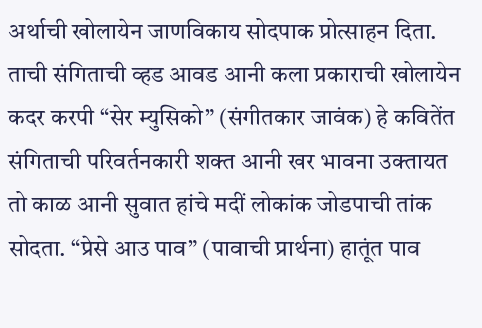अर्थाची खोलायेन जाणविकाय सोदपाक प्रोत्साहन दिता. ताची संगिताची व्हड आवड आनी कला प्रकाराची खोलायेन कदर करपी “सेर म्युसिको” (संगीतकार जावंक) हे कवितेंत संगिताची परिवर्तनकारी शक्त आनी खर भावना उक्तायत तो काळ आनी सुवात हांचे मदीं लोकांक जोडपाची तांक सोदता. “प्रेसे आउ पाव” (पावाची प्रार्थना) हातूंत पाव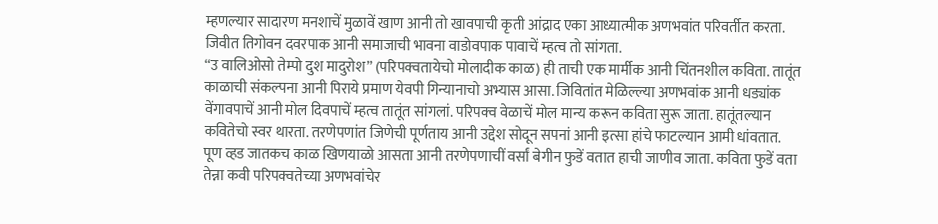म्हणल्यार सादारण मनशाचें मुळावें खाण आनी तो खावपाची कृती आंद्राद एका आध्यात्मीक अणभवांत परिवर्तीत करता. जिवीत तिगोवन दवरपाक आनी समाजाची भावना वाडोवपाक पावाचें म्हत्व तो सांगता.
“उ वालिओसो तेम्पो दुश मादुरोश” (परिपक्वतायेचो मोलादीक काळ) ही ताची एक मार्मीक आनी चिंतनशील कविता. तातूंत काळाची संकल्पना आनी पिराये प्रमाण येवपी गिन्यानाचो अभ्यास आसा. जिवितांत मेळिल्ल्या अणभवांक आनी धड्यांक वेंगावपाचें आनी मोल दिवपाचें म्हत्व तातूंत सांगलां. परिपक्व वेळाचें मोल मान्य करून कविता सुरू जाता. हातूंतल्यान कवितेचो स्वर थारता. तरणेपणांत जिणेची पूर्णताय आनी उद्देश सोदून सपनां आनी इत्सा हांचे फाटल्यान आमी धांवतात. पूण व्हड जातकच काळ खिणयाळो आसता आनी तरणेपणाचीं वर्सां बेगीन फुडें वतात हाची जाणीव जाता. कविता फुडें वता तेन्ना कवी परिपक्वतेच्या अणभवांचेर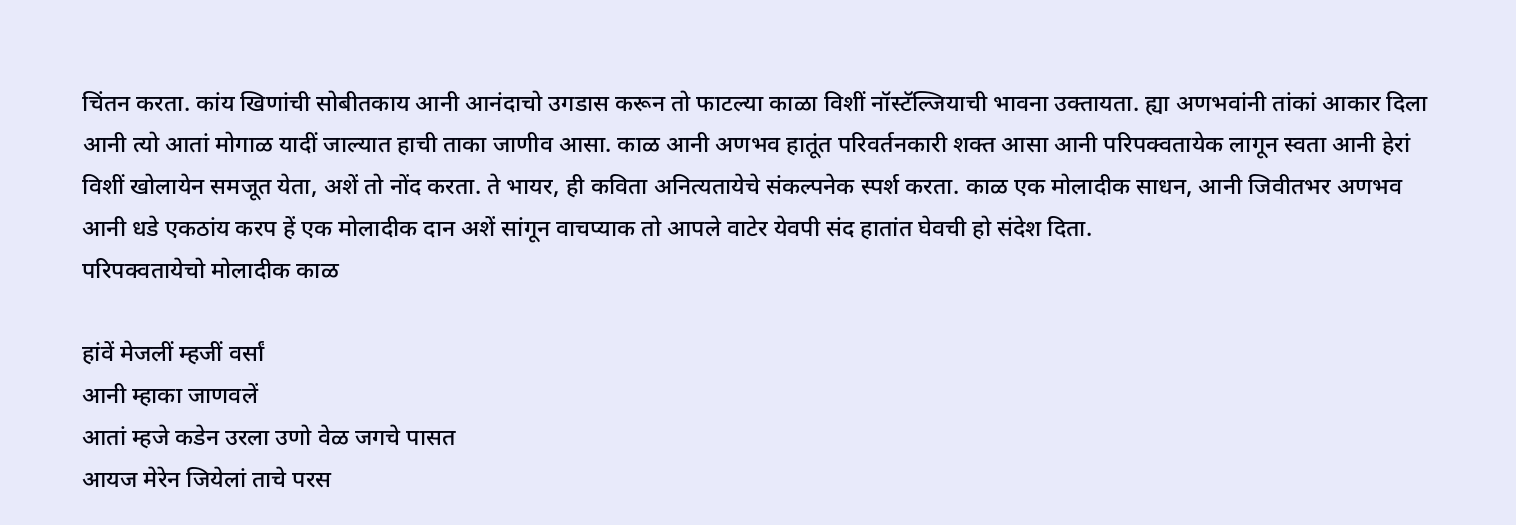चिंतन करता. कांय खिणांची सोबीतकाय आनी आनंदाचो उगडास करून तो फाटल्या काळा विशीं नॉस्टॅल्जियाची भावना उक्तायता. ह्या अणभवांनी तांकां आकार दिला आनी त्यो आतां मोगाळ यादीं जाल्यात हाची ताका जाणीव आसा. काळ आनी अणभव हातूंत परिवर्तनकारी शक्त आसा आनी परिपक्वतायेक लागून स्वता आनी हेरां विशीं खोलायेन समजूत येता, अशें तो नोंद करता. ते भायर, ही कविता अनित्यतायेचे संकल्पनेक स्पर्श करता. काळ एक मोलादीक साधन, आनी जिवीतभर अणभव आनी धडे एकठांय करप हें एक मोलादीक दान अशें सांगून वाचप्याक तो आपले वाटेर येवपी संद हातांत घेवची हो संदेश दिता.
परिपक्वतायेचो मोलादीक काळ

हांवें मेजलीं म्हजीं वर्सां
आनी म्हाका जाणवलें
आतां म्हजे कडेन उरला उणो वेळ जगचे पासत
आयज मेरेन जियेलां ताचे परस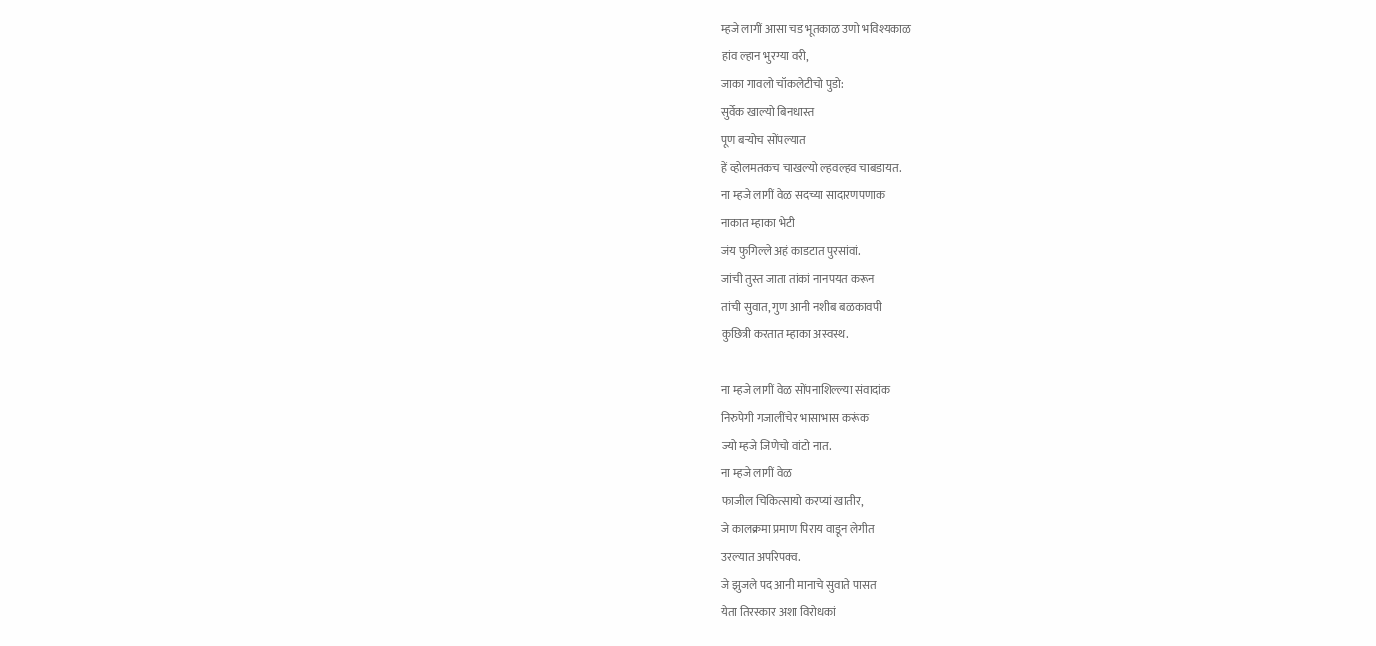म्हजे लागीं आसा चड भूतकाळ उणो भविश्यकाळ
हांव ल्हान भुरग्या वरी,
जाका गावलो चॉकलेटीचो पुडो:
सुर्वेक खाल्यो बिनधास्त
पूण बऱ्योच सोंपल्यात
हें व्होलमतकच चाखल्यो ल्हवल्हव चाबडायत.
ना म्हजे लागीं वेळ सदच्या सादारणपणाक
नाकात म्हाका भेटी
जंय फुगिल्ले अहं काडटात पुरसांवां.
जांची तुस्त जाता तांकां नानपयत करून
तांची सुवात, गुण आनी नशीब बळकावपी
कुछित्री करतात म्हाका अस्वस्थ.

ना म्हजे लागीं वेळ सोंपनाशिल्ल्या संवादांक
निरुपेगी गजालींचेर भासाभास करूंक
ज्यो म्हजे जिणेचो वांटो नात.
ना म्हजे लागीं वेळ
फाजील चिकित्सायो करप्यां खातीर,
जे कालक्रमा प्रमाण पिराय वाडून लेगीत
उरल्यात अपरिपक्व.
जे झुजले पद आनी मानाचे सुवाते पासत
येता तिरस्कार अशा विरोधकां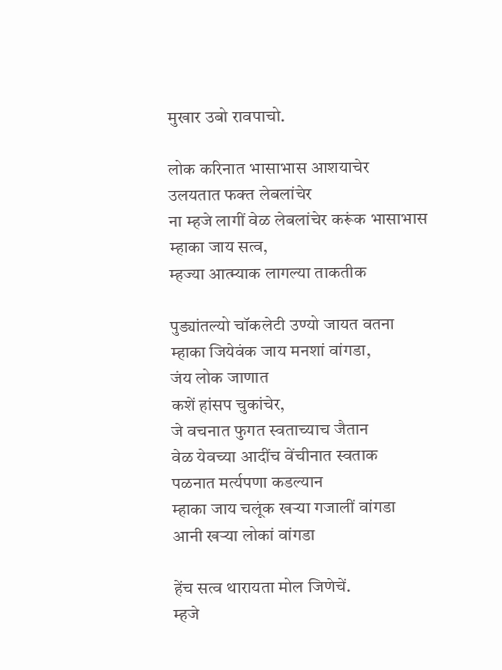मुखार उबो रावपाचो.

लोक करिनात भासाभास आशयाचेर
उलयतात फक्त लेबलांचेर
ना म्हजे लागीं वेळ लेबलांचेर करूंक भासाभास
म्हाका जाय सत्व,
म्हज्या आत्म्याक लागल्या ताकतीक

पुड्यांतल्यो चॉकलेटी उण्यो जायत वतना
म्हाका जियेवंक जाय मनशां वांगडा,
जंय लोक जाणात
कशें हांसप चुकांचेर,
जे वचनात फुगत स्वताच्याच जैतान
वेळ येवच्या आदींच वेंचीनात स्वताक
पळनात मर्त्यपणा कडल्यान
म्हाका जाय चलूंक खऱ्या गजालीं वांगडा
आनी खऱ्या लोकां वांगडा

हेंच सत्व थारायता मोल जिणेचें.
म्हजे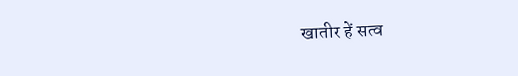खातीर हें सत्व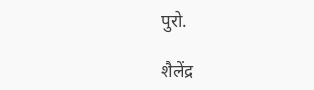पुरो.

शैलेंद्र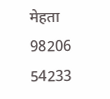मेहता
98206 54233